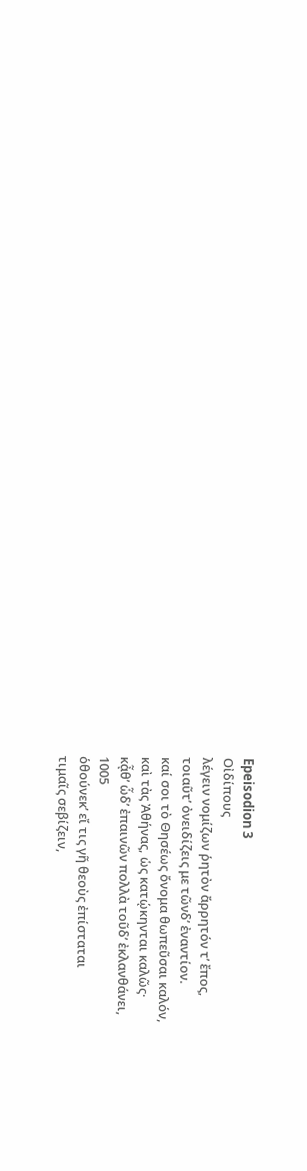Epeisodion 3
Οἰδίπους
λέγειν νομίζων ῥητὸν ἄρρητόν τʼ ἔπος,
τοιαῦτʼ ὀνειδίζεις με τῶνδʼ ἐναντίον.
καί σοι τὸ Θησέως ὄνομα θωπεῦσαι καλόν,
καὶ τὰς Ἀθήνας, ὡς κατῴκηνται καλῶς·
κᾆθʼ ὧδʼ ἐπαινῶν πολλὰ τοῦδʼ ἐκλανθάνει,
1005
ὁθούνεκʼ εἴ τις γῆ θεοὺς ἐπίσταται
τιμαῖς σεβίζειν,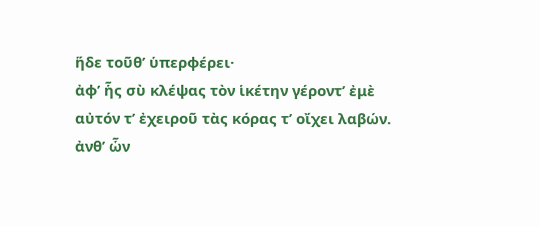ἥδε τοῦθʼ ὑπερφέρει·
ἀφʼ ἧς σὺ κλέψας τὸν ἱκέτην γέροντʼ ἐμὲ
αὐτόν τʼ ἐχειροῦ τὰς κόρας τʼ οἴχει λαβών.
ἀνθʼ ὧν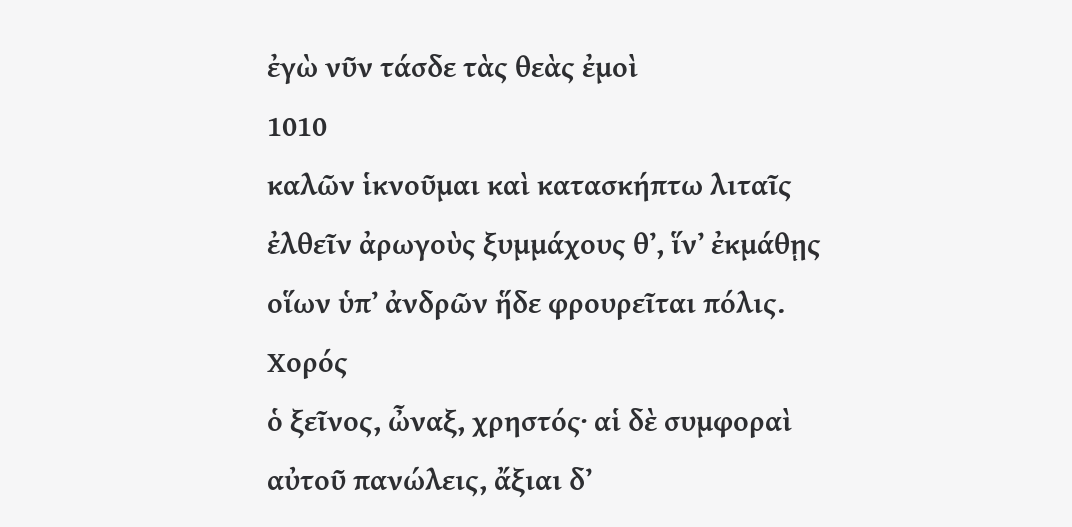ἐγὼ νῦν τάσδε τὰς θεὰς ἐμοὶ
1010
καλῶν ἱκνοῦμαι καὶ κατασκήπτω λιταῖς
ἐλθεῖν ἀρωγοὺς ξυμμάχους θʼ, ἵνʼ ἐκμάθῃς
οἵων ὑπʼ ἀνδρῶν ἥδε φρουρεῖται πόλις.
Χορός
ὁ ξεῖνος, ὦναξ, χρηστός· αἱ δὲ συμφοραὶ
αὐτοῦ πανώλεις, ἄξιαι δʼ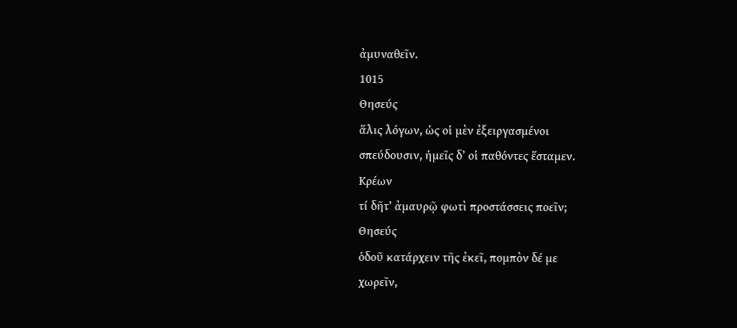ἀμυναθεῖν.
1015
Θησεύς
ἅλις λόγων, ὡς οἱ μὲν ἐξειργασμένοι
σπεύδουσιν, ἡμεῖς δʼ οἱ παθόντες ἕσταμεν.
Κρέων
τί δῆτʼ ἀμαυρῷ φωτὶ προστάσσεις ποεῖν;
Θησεύς
ὁδοῦ κατάρχειν τῆς ἐκεῖ, πομπὸν δέ με
χωρεῖν,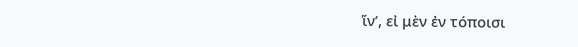ἵνʼ, εἰ μὲν ἐν τόποισι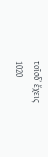τοῖσδʼ ἔχεις
1020